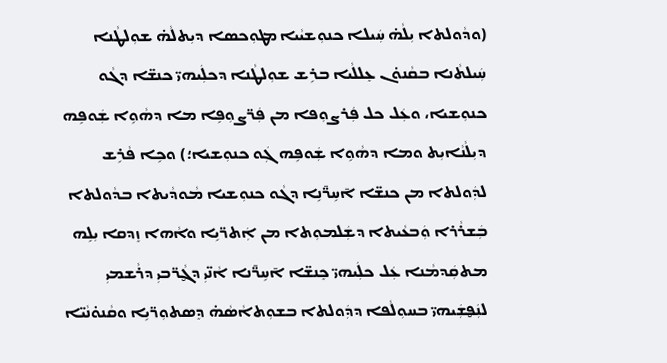(ܘܕܵܘܠܬܐ ܝܼܠܵܗ̇ ܚܲܝܠܐ ܟܢܘܼܫܝܵܝܐ ܡܛܘܼܟܣܐ ܕܝܼܬܠܵܗ̇ ܫܘܼܠܛܵܢܐ ܚܲܝܠܬܵܢܐ ܒܩܵܢܘ̇ܢ ܥܸܠܠܵܝܐ ܒܪܹܫ ܫܘܼܠܛܵܢܐ ܕܟܠܲܝܗܝ̈ ܟܢܫ̈ܐ ܕܓܵܘ ܟܢܘܼܫܝܐ، ܘܥܲܠ ܟܠ ܦܲܪܨܘܼܦܐ ܡܢ ܦܲܪ̈ܨܘܼܦܹܐ ܡܐ ܕܗܵܘܹܐ ܫܲܘܦܹܗ ܕܝܼܠܵܢܵܐܝܼܬ ܘܡܐ ܕܗܵܘܹܐ ܫܲܘܦܹܗ ܓܲܘ ܟܢܘܼܫܝܐ؛) ܘܟܹܐ ܦܵܪܹܫ ܠܕܲܘܠܬܐ ܡܢ ܟܢܫ̈ܐ ܐ̄ܚܹܪ̈̄ܢܹܐ ܕܓܵܘ ܟܢܘܼܫܝܐ ܡܵܘܕܵܝܬܐ ܒܕܵܘܠܬܐ ܒܲܫܪܵܪܐ ܘܲܒܥܵܝܬܐ ܕܫܲܠܡܘܼܬܐ ܡܢ ܐܲܬܪ̈ܝܹܐ ܘܐܵܗܐ ܙܸܕܩܐ ܝܼܠܹܗ ܡܬܩܲܕܡܵܢܐ ܥܲܠ ܟܠܲܝܗܝ̈ ܟܸܢܫ̈ܐ ܐ̄ܚܹܪ̈̄ܢܐ ܐܵܢ̈ܝܼ ܕܓ̮ܵܪ̈ܒܝܼ ܕܪܵܫܡܝܼ ܠܢܲܦ̮ܫܲܝܗܝ̈ ܒܚܘܼܠܵܦܐ ܕܕܲܘܠܬܐ ܒܫܘܼܬܐܵܣܵܗ̇ ܕܸܣܬܘܼܪ̈ܝܹܐ ܘܩܵܢܘ̇ܢܵܝ̈ܐ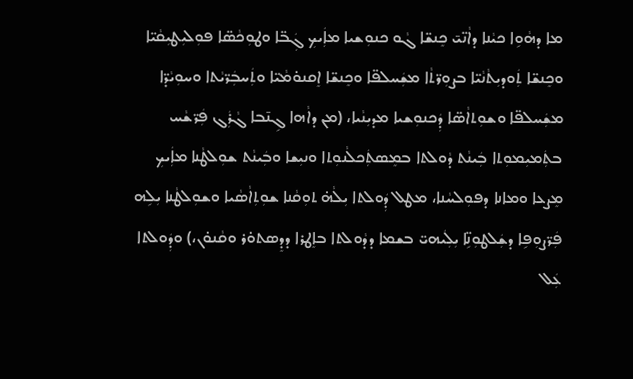ܡܐ ܕܗܵܘܹܐ ܟܝܵܢܐ ܕܐܵܢ̈ܝ̄ ܟܸܢܫ̈ܐ ܓܵܘ ܟܢܘܼܫܝܐ ܡܐܲܝܟܼ ܓܲܒ̈ܐ ܘܛܘܼܟܵܣ̈ܐ ܦܘܼܠܝܼܛܝܼܩܵܝ̈ܐ ܘܟܸܢܫ̈ܐ ܬܲܘܕܝܼܬܵܢܵܝ̈ܐ ܒܨܘܼܪ̈ܬܵܐ ܡܫܲܚܠܦ̈ܐ ܘܟܸܢܫ̈ܐ ܐܸܩܢܘ̇ܡܵܝ̈ܐ ܘܬܲܚܒܲܪ̈ܝܵܬܐ ܘܚܘܼܝܵܕ̈ܐ ܡܫܲܚܠܦ̈ܐ ܘܫܘܼܬܐܵܣ̈ܐ ܕܲܟܢܘܼܫܝܐ ܡܕܝܼܢܵܝܐ، (ܡܢ ܕܐܵܗܐ ܓܹܢ̄ܒܐ ܓܵܪܲܓ ܦܲܪ̈ܫܵܚ ܒܬܲܡܝܼܡܘܼܬܐ ܒܲܝܢܵܬ ܕܵܘܠܬܐ ܒܡܸܣܬܲܟܠܵܢܘܼܬܐ ܘܢܝܼܫܐ ܘܒܲܝܢܵܬ ܫܘܼܠܛܵܢܐ ܡܐܲܝܟܼ ܡܸܨܥܐ ܘܡܐܢܐ ܕܦܘܼܠܚܵܢܐ، ܡܛܠ ܕܲܘܠܬܐ ܝܼܠܵܗ̇ ܬܘܼܩܵܢܐ ܫܘܼܬܼܐܵܣܵܝܐ ܘܫܘܼܠܛܵܢܐ ܝܼܠܹܗ ܦܲܪ̈ܨܘܼܦܹܐ ܕܫܲܠܛܘܼܢܹ̈ܐ ܝܼܠܲܝܗܝ̈ ܒܫܡܐ ܕܕܵܘܠܬܐ ܒܐܸܛܪܐ ܕܕܸܣܬܘ̇ܪ ܘܩܵܢܘ̇ܢ،) ܘܕܲܘܠܬܐ ܥܲܠ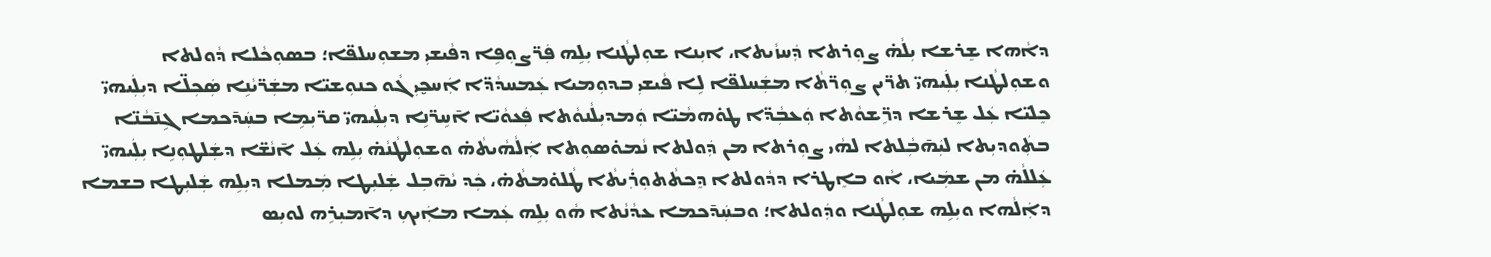ܕܐܵܗܐ ܫܸܪܫܐ ܝܼܠܵܗ̇ ܨܘܼܪܬܐ ܕܲܚܙܵܝܬܐ، ܐܝܼܢܐ ܫܘܼܠܛܵܢܐ ܝܼܠܹܗ ܦܲܪ̈ܨܘܼܦܹܐ ܕܦܵܝܫܝܼ ܡܫܘܼܚܠܦ̈ܐ؛ ܒܣܘܼܟܵܠܐ ܕܵܘܠܬܐ ܘܫܘܼܠܛܵܢܐ ܝܼܠܲܝܗܝ̈ ܬܪ̈ܝܢ ܨܘܼܪ̈ܬܵܐ ܡܫܲܚܠܦ̈ܐ ܠܹܐ ܦܵܝܫܝܼ ܒܕܘܼܡܝܐ ܥܲܡܚܕܵܕ̈ܐ ܐܲܚܟ̮ܝܼ ܓܵܘ ܟܢܘܼܫܝ̈ܐ ܡܫܲܪ̈ܝܵܢܹܐ ܣܲܟܼܠ̈ܐ ܕܝܼܠܲܝܗܝ̈ ܟܸܠܝ̈ܐ ܥܲܠ ܫܸܪܫܐ ܕܪܹ̈ܫܘܵܬܐ ܘܲܥܒܼܵܕ̈ܐ ܛܘ̇ܗܡܵܝ̈ܐ ܘܲܡܕܝܼܠܵܢܘܵܬܐ ܦܲܥܘܵܝ̈ܐ ܐ̄ܚܹܪ̈ܢܹܐ ܕܝܼܠܲܝܗܝ̈ ܩܪ̈ܝܼܡܹܐ ܒܚܲܕ̄ܟܡܐ ܓܹܢ̄ܒܵܢ̈ܐ ܒܬܲܘܕܝܼܬܐ ܠܝܲܗ̄ܒܼܵܠܬܐ ܠܗܵܝ ܨܘܼܪܬܐ ܡܢ ܕܲܘܠܬܐ ܢܵܡܘ̇ܣܘܼܬܐ ܐܲܠܵܗܵܝܬܵܗ̇ ܘܫܘܼܠܛܵܢܵܗ̇ ܝܼܠܹܗ ܥܲܠ ܐ̄ܢܵܫ̈ܐ ܕܫܲܠܛܘܼܢܹܐ ܝܼܠܲܝܗܝ̈ ܥܲܠܠܵܗ̇ ܡܢ ܫܡܲܝܐ، ܐܵܘ ܒܐܸܛܪܐ ܕܕܵܘܠܬܐ ܕܸܟܬܵܬܘܼܪܲܝܬܵܐ ܛܵܠܘ̇ܡܬܵܗ̇، ܟܲܕ ܝܵܗ̄ܒܼܠ ܫܲܠܝܼܛܐ ܡܲܡܠܐ ܕܝܼܠܹܗ ܫܲܠܝܼܛܐ ܒܫܡܐ ܕܐܲܠܵܗܐ ܘܝܼܠܹܗ ܫܘܼܠܛܵܢܐ ܘܕܲܘܠܬܐ؛ ܘܒܚܲܕ̄ܟܡܐ ܥܕܵܢܵܬܐ ܗܵܘ ܝܼܠܹܗ ܥܲܡܐ ܡܐܲܝܟܼ ܕܐ̄ܡܝܼܪܹܗ ܠܘܝܼܣ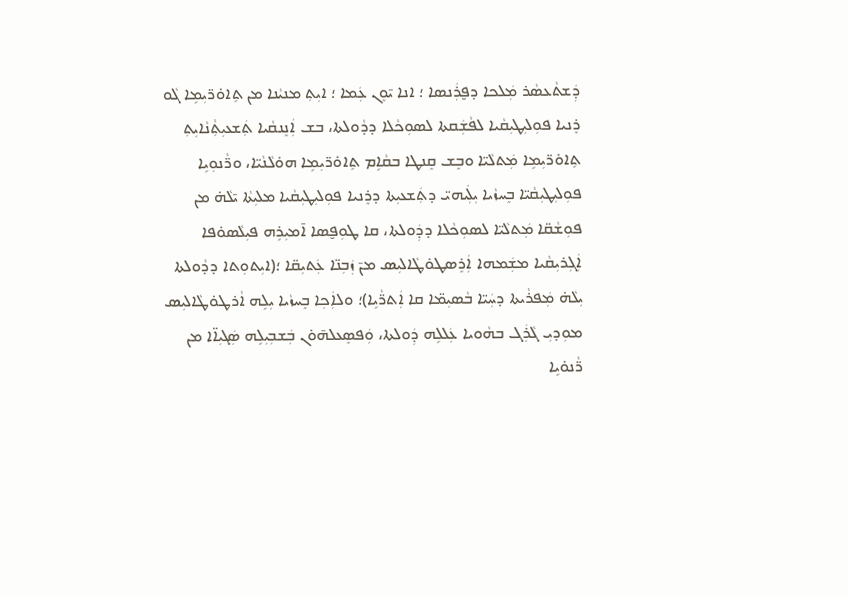ܕܲܫܬܵܥܣܵܪ ܡܲܠܟܐ ܕܦ̮ܪܲܢܣܐ ؛ ܐܢܐ ܝ̄ܘܸܢ ܥܲܡܐ ؛ ܐܝܼܬܼ ܡܢܝܵܢܐ ܡܢ ܬܹܐܘ̇ܪ̈ܝܼܡܹܐ ܓܵܘ ܪܸܢܝܐ ܦܘܼܠܝܼܛܝܼܩܵܝܐ ܠܦܵܫܲܩܬܐ ܠܣܘܼܟܵܠܐ ܕܕܵܘܠܬܐ، ܒܫ ܐܲܢܸܢܩܵܝܐ ܬܲܫܥܝܼܬܼܵܢܵܐܝܼܬܼ ܬܹܐܘ̇ܪ̈ܝܼܡܹܐ ܡܲܬܠܵܝ̈ܐ ܘܒܸܫ ܩܸܢܛܐ ܒܩܵܐܹܡ ܬܹܐܘ̇ܪ̈ܝܼܡܹܐ ܗܘ̇ܠܵܢܵܝ̈ܐ، ܘܪ̈ܵܢܘܼܝܹܐ ܦܘܼܠܝܼܛܝܼܩܵܝ̈ܐ ܒܸܚܙܵܝܐ ܝܼܠܲܝܗܝ̈ ܕܬܲܫܥܝܼܬܐ ܕܪܸܢܝܐ ܦܘܼܠܝܼܛܝܼܩܵܝܐ ܡܠܝܼܬܵܐ ܝ̄ܠܵܗ̇ ܡܢ ܦܘܼܫܵܩ̈ܐ ܡܲܬܠܵܝ̈ܐ ܠܣܘܼܟܵܠܐ ܕܕܲܘܠܬܐ، ܩܐ ܛܘܼܦ̮ܣܐ ܐ̄ܡܝܼܪܹܗ ܦܝܼܠܵܣܘ̇ܦܐ ܐܲܓܼܪܝܼܩܵܝܐ ܡܫܲܡܗܐ ܐܲܪܸܣܛܘ̇ܛܵܐܠܝܼܣ ܡܢ̄ ܙܲܒܼܢ̈ܐ ܥܲܬܝܼܩ̈ܐ ؛(ܐܝܼܬܘܼܬܐ ܕܕܵܘܠܬܐ ܝܼܠܵܗ̇ ܡܲܦܪܵܝܬܐ ܕܚܲܝ̈ܐ ܒܵܣܝܼܡ̈ܐ ܩܐ ܐܲܬܪ̈ܵܝܹܐ)؛ ܘܠܐܲܟܼܐ ܒܸܚܙܵܝܐ ܝܼܠܹܗ ܐܵܪܛܘ̇ܛܵܐܠܝܼܣ ܡܘܼܕܝܼ ܓܵܪܲܓ ܒܗܵܘܝܐ ܥܲܠܠܹܗ ܕܲܘܠܬܐ، ܘܲܦܣܸܥܠܗ̄ܘ̇ܢ ܒܲܫܒܼܝܼܠܹܗ ܣܲܓܝܼܐ̈ܐ ܡܢ ܪ̈ܵܢܘ̇ܝܹܐ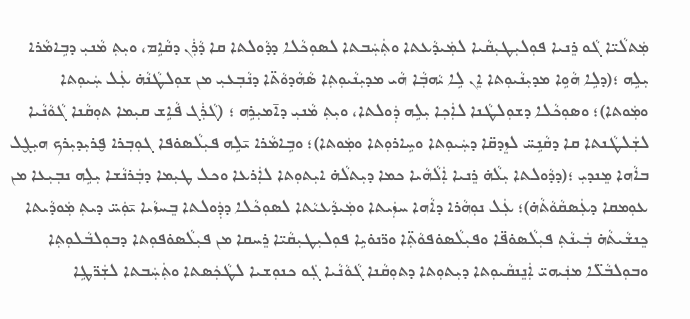ܡܲܬܠܵܝ̈ܐ ܓܵܘ ܪܸܢܝܐ ܦܘܼܠܝܼܛܝܼܩܵܝܐ ܠܡܲܝܕܵܥܬܐ ܘܬܲܚܲܒܬܐ ܠܣܘܼܟܵܠܐ ܕܕܵܘܠܬܐ ܩܐ ܕܵܪܲܢ ܕܩܵܐܹܡ، ܘܝܼܬܼ ܡܵܢܝܼ ܕܒܹܐܡܵܪܐ ܝܼܠܹܗ ؛(ܕܠܹܐ ܗܵܘܹܐ ܡܕܝܼܢܵܝܘܼܬܐ ܐܸܢ ܠܹܐ ܝܵܗܒܼܵܐ ܗܵܝ ܡܕܝܼܢܵܝܘܼܬܼܐ ܣܵܗܵܕܘܵܬ̈ܐ ܕܢܵܒܼܥܝܼ ܡܢ ܫܘܼܠܛܵܢܵܗ̇ ܥܲܠ ܚܲܝܘܼܬܐ ܘܡܲܘܬܐ)؛ ܘܣܘܼܟܵܠܐ ܕܫܘܼܠܛܵܢܐ ܠܐܲܟܼܐ ܝܼܠܹܗ ܕܲܘܠܬܐ، ܘܝܼܬܼ ܡܵܢܝܼ ܕܐ̄ܡܝܼܪܹܗ ؛ (ܓܵܪܲܓ ܦܵܐܹܫ ܩܝܼܡܐ ܬܘܼܩܵܢܐ ܓܵܘܵܢܵܝܐ ܠܫܲܠܛܵܢܬܐ ܩܐ ܕܩܵܢܹܚ̈ ܠܙܸܕܩ̈ܐ ܕܚܲܝܘܼܬܐ ܘܚܹܐܪܘܼܬܐ ܘܡܲܘܬܐ)؛ ܘܒܹܐܡܵܪܐ ܝ̄ܠܹܗ ܦܝܼܠܵܣܘ̇ܦܐ ܓܘܼܒܼܪܐ ܦ̮ܪܝܼܕܝܼܪܟ ܗܝܼܓ̮ܠ ܒܐܵܗܐ ܡܸܢܕܝܼ ؛(ܕܕܵܘܠܬܐ ܝܼܠܵܗ̇ ܪܸܢܝܐ ܐܲܠܵܗܵܝܐ ܟܡܐ ܕܝܼܬܠܵܗ̇ ܐܝܼܬܘܼܬܐ ܠܐܲܪܥܐ ܘܟܠ ܛܝܼܡܐ ܕܒܲܪܢܵܫܐ ܝܼܠܹܗ ܢܒܼܝܼܥܐ ܡܢ ܥܘܼܡܩܐ ܕܥܲܣܩܵܘܵܬܵܗ̇)؛ ܥܲܠ ܢܘܼܗܵܪܐ ܕܐܵܗܐ ܚܙܲܝܬܐ ܘܡܲܝܕܵܥܝܵܬܐ ܠܣܘܼܟܵܠܐ ܕܕܲܘܠܬܐ ܒܸܚܙܵܝܐ ܝ̄ܘܲܚ̈ ܕܝܬܼ ܡܲܘܕܵܝܬܐ ܟܸܢܫܵܝܬܵܗ̇ ܒܲܝܢܵܬܼ ܦܝܼܠܵܣܘ̇ܦ̈ܐ ܘܦܝܼܠܵܣܘ̇ܦܘܵܬܼ̈ܐ ܘܪ̈ܢܘ̇ܝܹܐ ܦܘܼܠܝܼܛܝܼܩܵܝ̈ܐ ܪܸܚܩܐ ܡܢ ܦܝܼܠܵܣܘ̇ܦܘܼܬܐ ܕܒܘܼܠܒܵܠܘܼܬܼܐ ܘܒܘܼܠܒܵܠ̈ܐ ܡܢܲܝܗܝ̈ ܐܲܢܸܢܩܵܝܘܼܬܐ ܕܝܼܬܘܼܬܐ ܕܬܘܼܩܵܢܐ ܓܵܘܵܢܵܝܐ ܓܲܘ ܟܢܘܼܫܝܐ ܠܛܵܟܲܣܬܐ ܘܬܲܚܲܒܬܐ ܠܫܲܪ̈ܛܹܐ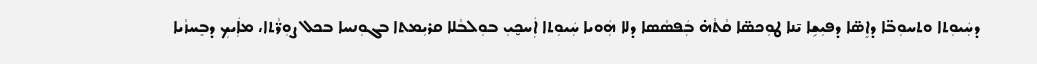ܕܚܲܝܘܼܬܐ ܘܬܚܘܼܒ̈ܐ ܕܐܸܣ̈ܐ ܕܦܝܼܫܹܐ ܝ̄ܢܐ ܛܘܼܟܣ̈ܐ ܩܵܬܵܗ̇ ܒܲܦܣܵܣܐ ܕܠܐ ܗܲܘܝܐ ܚܲܝܘܼܬܐ ܐܲܚܟ̮ܝܼ ܒܘܼܠܒܵܠܐ ܩܪܝܼܡܬܐ ܒܓܘܼܢܚܐ ܒܟܠ ܨܘܼܪ̈ܵܬܐ، ܡܐܲܝܟܼ ܕܒܸܚܙܵܝܐ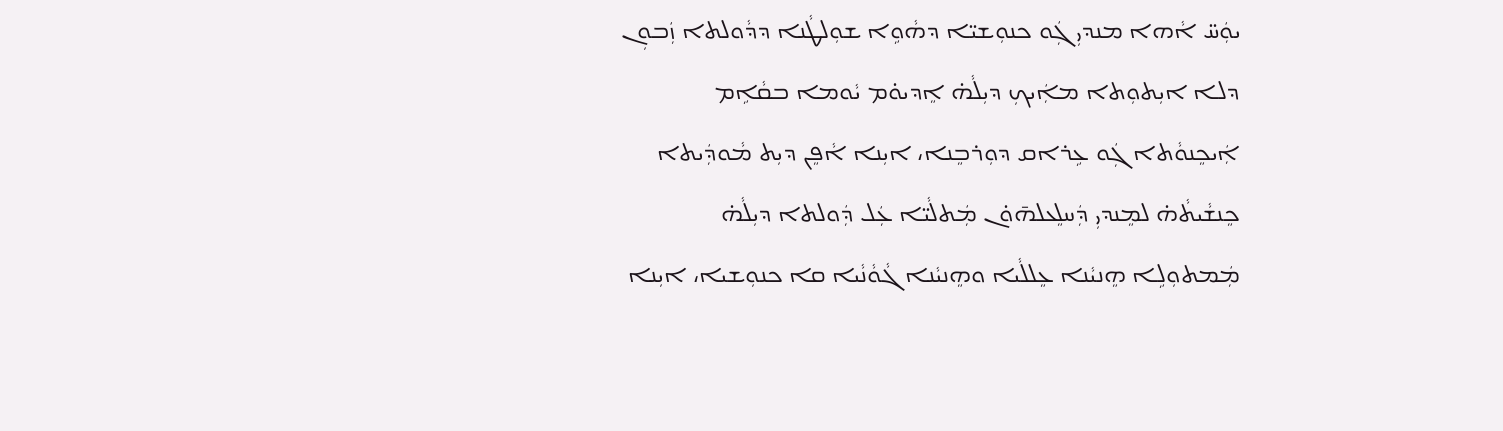ܝܘܲܚ̈ ܐܵܗܐ ܡܢܕܝܼ ܓܲܘ ܟܢܘܼܫܝ̈ܐ ܕܗܵܘܹܐ ܫܘܼܠܛܵܢܐ ܕܕܵܘܠܬܐ ܙܲܒܘܼܢ ܕܠܐ ܐܝܼܬܘܼܬܐ ܡܐܲܝܟܼ ܕܝܼܠܵܗ̇ ܐܸܕܝܘ̇ܡ ܝܵܘܡܐ ܒܩܵܐܹܡ ܐܲܝܟܸܢܘܵܬܐ ܓܲܘ ܥܹܪܐܩ ܕܘܼܪܒܸܢܐ، ܐܝܼܢܐ ܐܵܦܸܢ ܕܝܼܬ ܡܵܘܕܲܝܬܐ ܟܸܢܫܵܝܬܵܗ̇ ܠܡܸܢܕܝܼ ܕܲܚܠܸܥܠܗ̄ܘ̇ܢ ܡܲܬܠܵܝ̈ܐ ܥܲܠ ܕܲܘܠܬܐ ܕܝܼܠܵܗ̇ ܡܲܡܬܘܼܠܹܐ ܗܸܢܝܵܢܐ ܥܸܠܠܵܝܐ ܘܗܸܢܝܵܢܐ ܓܵܘܵܢܵܝܐ ܩܐ ܟܢܘܼܫܝܐ، ܐܝܼܢܐ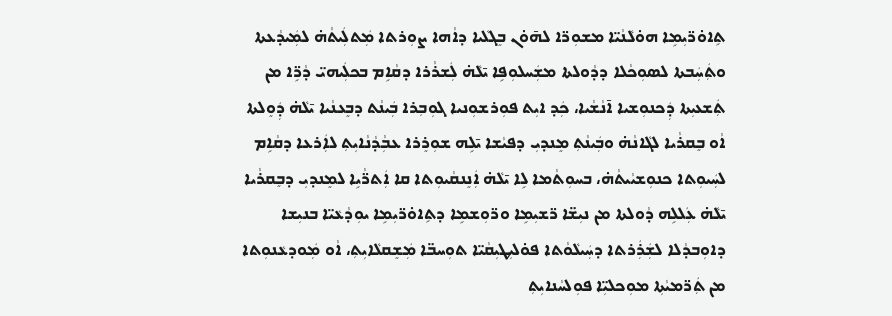ܬܹܐܘ̇ܪ̈ܝܼܡܹܐ ܗܘ̇ܠܵܢܵܝ̈ܐ ܡܫܘܼܪ̈ܐ ܠܗ̄ܘ̇ܢ ܒܸܓܠܵܝܐ ܕܐܵܗܐ ܨܘܼܪܬܐ ܡܲܬܠܲܝܬܵܗ̇ ܠܡܲܝܕܵܥܬܐ ܘܬܲܚܲܒܬܐ ܠܣܘܼܟܵܠܐ ܕܕܵܘܠܬܐ ܡܫܲܚܠܘܼܦܹܐ ܝ̄ܠܵܗ̇ ܠܲܫܪܵܪܐ ܕܩܵܐܹܡ ܒܟܠܲܝܗܝ̈ ܕܵܪܹ̈ܐ ܡܢ ܬܲܫܥܝܼܬܐ ܕܲܟܢܘܼܫܝܐ ܐ̄ܢܵܫܵܝܐ، ܟܲܕ ܐܝܼܬ ܦܘܼܪܫܘܼܢܝܐ ܓܘܼܒܼܪܐ ܒܲܝܢܵܬ ܕܒܸܥܢܵܝܐ ܝ̄ܠܵܗ̇ ܕܲܘܸܠܬܐ ܐܵܘ ܒܸܩܪܵܝܐ ܠܓܵܐܢܵܗ̇ ܘܒܲܝܢܵܬܼ ܡܸܢܕܝܼ ܕܦܝܵܫܐ ܝ̄ܠܹܗ ܫܘܼܪܸܪܐ ܥܒܼܵܕܵܢܵܐܝܼܬܼ ܠܐܲܪܥܐ ܕܩܵܐܹܡ ܠܚܲܝܘܼܬܐ ܟܢܘܼܫܝܵܝܬܵܗ̇، ܒܚܘܼܬܵܡܐ ܠܹܐ ܝ̄ܠܵܗ̇ ܐܲܢܸܢܩܵܝܘܼܬܐ ܩܐ ܐܲܬܪ̈ܵܝܹܐ ܠܡܸܢܕܝܼ ܕܒܸܩܪܵܝܐ ܝ̄ܠܵܗ̇ ܥܲܠܠܹܗ ܕܵܘܠܬܐ ܡܢ ܢܝܼܫ̈ܐ ܪ̈ܫܝܼܡܹܐ ܘܪ̈ܘܼܫܡܹܐ ܕܬܹܐܘ̇ܪ̈ܝܼܡܹܐ ܝܘܼܕܵܥܵܝ̈ܐ ܒܢܝܼܫܐ ܕܐܘܼܒܕܵܠܐ ܠܫܲܪܲܪܬܐ ܕܚܲܝܠܵܘܵܬܐ ܦܘ̇ܠܝܼܛܝܼܩܵܝ̈ܐ ܬܘܼܚܒ̈ܐ ܡܲܫܸܩܠܵܐܝܼܬܼ، ܐܵܘ ܡܲܘܕܥܵܢܘܼܬܐ ܡܢ ܬܲܪ̈ܡܝܵܬܼܐ ܡܘܼܟܠܝܼ̈ܐ ܦܘܼܠܚܵܢܐܝܼܬܼ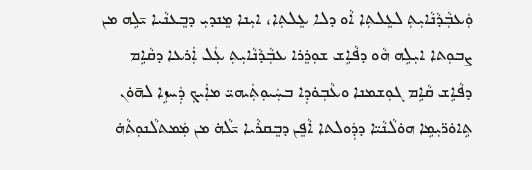ܘܲܥܒܼܵܕܵܢܵܐܝܼܬܼ ܠܥܸܠܬܼܐ ܐܵܘ ܕܠܐ ܥܸܠܬܼܐ، ܐܝܼܢܐ ܡܸܢܕܝܼ ܕܒܸܥܢܵܝܐ ܝ̄ܠܹܗ ܡܢ ܨܒܘܼܬܐ ܐܝܼܠܹܗ ܗܵܘ ܕܦܵܐܹܫ ܫܘܼܪܸܪܐ ܥܒܼܵܕܵܢܵܐܝܼܬܼ ܥܲܠ ܐܲܪܥܐ ܕܩܵܐܹܡ ܕܦܵܐܹܫ ܩܵܐܹܡ ܓܘܼܫܡܢܐ ܘܥܵܒܼܘ̇ܕܼܐ ܒܚܲܝܘܼܬܲܝܗܝ̈ ܡܐܲܝܟܼ ܕܲܚܙܹܐ ܠܗ̄ܘ̇ܢ ܬܹܐܘ̇ܪ̈ܝܼܡܹܐ ܗܘ̇ܠܵܢܵܝ̈ܐ ܕܕܲܘܠܬܐ ܐܵܦܸܢ ܕܒܸܩܪܵܝܐ ܝ̄ܠܵܗ̇ ܡܢ ܡܲܡܬܠܵܢܘܼܬܵܗ̇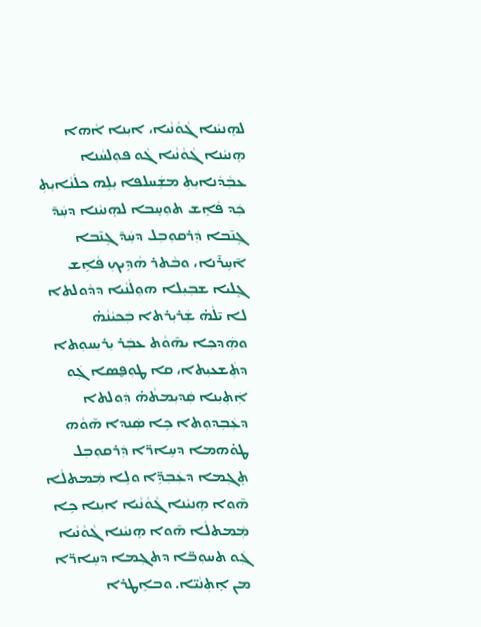ܠܗܸܢܝܵܢܐ ܓܵܘܵܢܵܝܐ، ܐܝܼܢܐ ܐܵܗܐ ܗܸܢܝܵܢܐ ܓܵܘܵܢܵܝܐ ܓܵܘ ܦܘܼܠܚܵܢܐ ܥܒܼܵܕܵܢܐܝܼܬܼ ܡܫܲܚܠܦܐ ܝܼܠܹܗ ܟܠܵܢܵܐܝܼܬܼ ܟܲܕ ܦܵܐܸܫ ܬܘܼܚܸܒܐ ܠܗܸܢܝܵܢܐ ܕܚܲܕ̄ ܓܹܢ̄ܒܐ ܕܲܪܩܘܼܒܼܠ ܕܚܲܕ̄ ܓܹܢ̄ܒܐ ܐ̄ܚܹܪ̄ܢܐ، ܘܒܵܬܪ ܗܵܕܹܝܟܼ ܦܵܐܹܫ ܓܸܠܝܐ ܫܒܼܝܼܠܐ ܗܘܼܠܵܢܵܝܐ ܕܕܵܘܠܬܐ ܠܐ ܝ̄ܠܵܗ̇ ܫܲܪܝܼܪܬܐ ܒܲܟܝܵܢܵܗ̇ ܘܗܲܕܟܼܐ ܝܗ̄ܘܵܬ ܥܒܲܪ ܝܼܪܝܼܚܘܼܬܐ ܕܬܲܫܥܝܼܬܐ، ܩܐ ܛܘܼܦ̮ܣܐ ܓܲܘ ܐܲܬܼܝܼܢܐ ܩܲܕܝܼܡܬܵܗ̇ ܕܲܘܠܬܐ ܕܥܲܒܼܕܘܼܬܐ ܟܹܐ ܣܲܢܕܐ ܗ̄ܘܵܗ ܛܘ̇ܗܡܐ ܕܚܹܐܪ̈ܐ ܕܲܪܩܘܼܒܼܠ ܬܸܓܼܡܐ ܕܥܲܒܼܕܹ̈ܐ ܘܠܹܐ ܡܲܡܬܠܵܐ ܗ̄ܘܐ ܗܸܢܝܵܢܐ ܓܵܘܵܢܵܝܐ ܐܝܼܢܐ ܟܹܐ ܡܲܡܬܠܵܐ ܗ̄ܘܐ ܗܸܢܝܵܢܐ ܓܵܘܵܢܵܝܐ ܓܲܘ ܬܚܘܼܒ̈ܐ ܕܬܓܼܡܐ ܕܚܹܐܪ̈ܐ ܡܢ ܐܸܬܼܢܵܝ̈ܐ. ܘܒܐܸܛܪܐ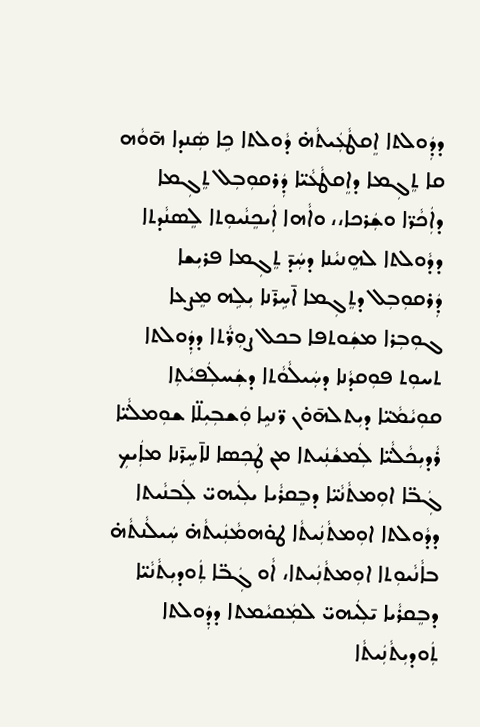ܕܕܲܘܠܬܐ ܐܸܩܛܵܥܲܝܬܵܗ̇ ܕܵܘܠܬܐ ܟܹܐ ܣܲܢܕܐ ܗ̄ܘܵܗ ܩܐ ܬܸܓܼܡܐ ܕܐܸܩܛܵܥܵܝ̈ܐ ܕܲܪܩܘܼܒܼܠ ܬܸܓܼܡܐ ܕܐܲܟܵܪ̈ܐ ܘܫܲܪܟܐ،، ܘܐܵܗܐ ܐܲܝܟܸܢܵܝܘܼܬܐ ܠܸܣܢܵܕܬܐ ܕܕܵܘܠܬܐ ܠܗܸܢܝܵܢܐ ܕܚܲܕ̄ ܬܸܓܼܡܐ ܦܪܝܼܫܐ ܕܲܪܩܘܼܒܼܠ ܕܬܸܓܼܡܐ ܐ̄ܚܹܪ̄ܢܐ ܝܼܠܹܗ ܡܸܨܥܐ ܓܘܼܒܼܪܐ ܡܫܲܘܬܦܐ ܒܟܠ ܨܘܼܪ̈ܵܬܐ ܕܕܲܘܠܬܐ ܬܚܘܼܬ ܦܘܼܩܕܵܢܐ ܕܚܲܝܠܵܘܵܬܐ ܕܫܲܚܠܲܦܝܵܬܼܐ ܩܘܼܝܵܡܵܝ̈ܐ ܕܝܼܬܠܗ̄ܘ̇ܢ ܪ̈ܢܝܹܐ ܘܲܫܒܼܝܼܠ̈ܐ ܫܘܼܡܠܵܝ̈ܐ ܪܵܕܝܼܟܵܠܵܝ̈ܐ ܠܲܡܫܵܢܲܝܬܐ ܡܢ ܛܲܟܼܣܐ ܠܐ̄ܚܹܪ̄ܢܐ ܡܐܲܝܟܼ ܓܲܒ̈ܐ ܐܘܼܡܬܵܢܵܝ̈ܐ ܕܒܸܩܪܵܝܐ ܝܠܲܝܗܝ̈ ܠܲܒܢܵܝܬܐ ܕܕܵܘܠܬܐ ܐܘܼܡܬܵܢܲܝܬܵܐ ܛܘ̇ܗܡܵܢܲܝܬܵܗ̇ ܚܲܝܠܵܢܬܵܗ̇ ܒܐܵܢܵܝܘܼܬܐ ܐܘܼܡܬܵܢܲܝܬܐ، ܐܵܘ ܓܲܒ̈ܐ ܬܲܘܕܝܼܬܵܢܵܝ̈ܐ ܕܒܸܩܪܵܝܐ ܝ̄ܠܲܝܗܝ̈ ܠܡܲܩܝܵܡܬܐ ܕܕܲܘܠܬܐ ܬܲܘܕܝܼܬܵܢܲܝܬܵܐ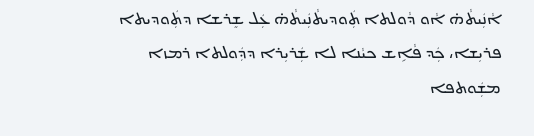ܐܵܢܲܝܬܵܗ̇ ܐܵܘ ܕܵܘܠܬܐ ܬܲܘܕܝܬܵܢܲܝܬܵܗ̇ ܥܲܠ ܫܸܪܫܐ ܕܬܲܘܕܝܬܐ ܦܪܝܼܫܐ، ܟܲܕ ܦܵܐܹܫ ܟܝܵܢܐ ܠܐ ܫܲܪܝܼܪܐ ܕܕܲܘܠܬܐ ܪܡܙܐ ܡܫܲܘܬܦܐ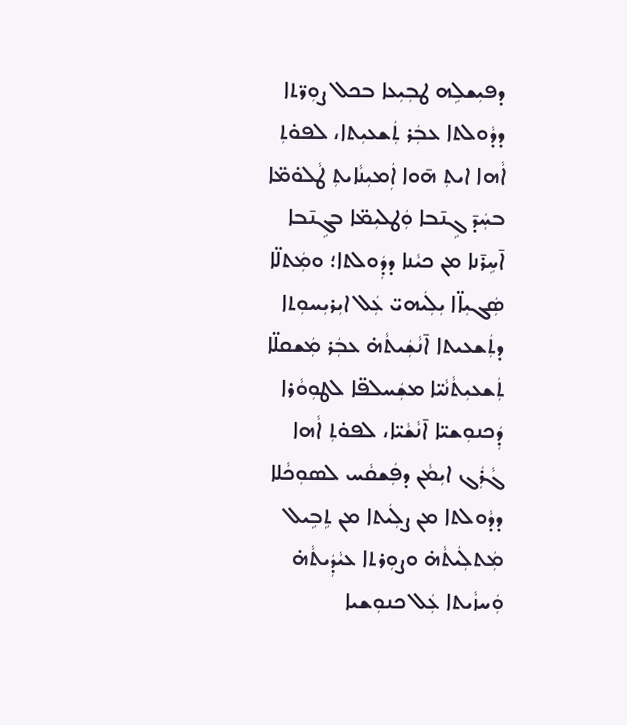ܕܦܝܼܫܠܹܗ ܛܒܼܝܼܥܐ ܒܟܠ ܨܘܼܪ̈ܬܐ ܕܕܵܘܠܬܐ ܥܒܲܪ ܬܲܫܥܝܼܬܐ، ܠܦܘ̇ܬܼ ܐܵܗܐ ܐܝܬܼ ܗ̄ܘܐ ܐܲܡܝܼܢܵܐܝܬܼ ܛܵܠܘ̇ܡ̈ܐ ܒܚܲܕ̄ ܓܹܢ̄ܒܐ ܘܲܛܠܝܼܡ̈ܐ ܒܓܹܢ̄ܒܐ ܐ̄ܚܹܪ̄ܢܐ ܡܢ ܟܝܵܢܐ ܕܕܲܘܠܬܐ؛ ܘܡܲܬܠ̈ܐ ܣܲܓܝܼܐ̈ܐ ܝܼܠܲܝܗܝ̈ ܥܲܠ ܐܝܼܪܝܼܚܘܼܬܐ ܕܬܲܫܥܝܬܐ ܐ̄ܢܵܫܲܝܬܵܗ̇ ܥܒܲܪ ܡܲܫܩܠ̈ܐ ܬܲܫܥܝܼܬܵܢܵܝ̈ܐ ܡܫܲܚܠܦ̈ܐ ܠܛܘܼܘܵܪܐ ܕܲܟܢܘܼܫܝ̈ܐ ܐ̄ܢܵܫܵܝ̈ܐ، ܠܦܘ̇ܬܼ ܐܵܗܐ ܓܵܪܲܓ ܐܝܼܡܵܢ ܕܦܲܫܩܵܚ ܠܣܘܼܟܵܠܐ ܕܕܵܘܠܬܐ ܡܢ ܨܠܲܝܬܐ ܡܢ ܬܹܒܹܝܠ ܡܲܬܠܲܝܬܵܗ̇ ܘܨܘܼܪܬܐ ܥܝܵܕܲܝܬܵܗ̇ ܘܲܚܙܵܝܬܐ ܥܲܠ ܟܢܘܼܫܝܐ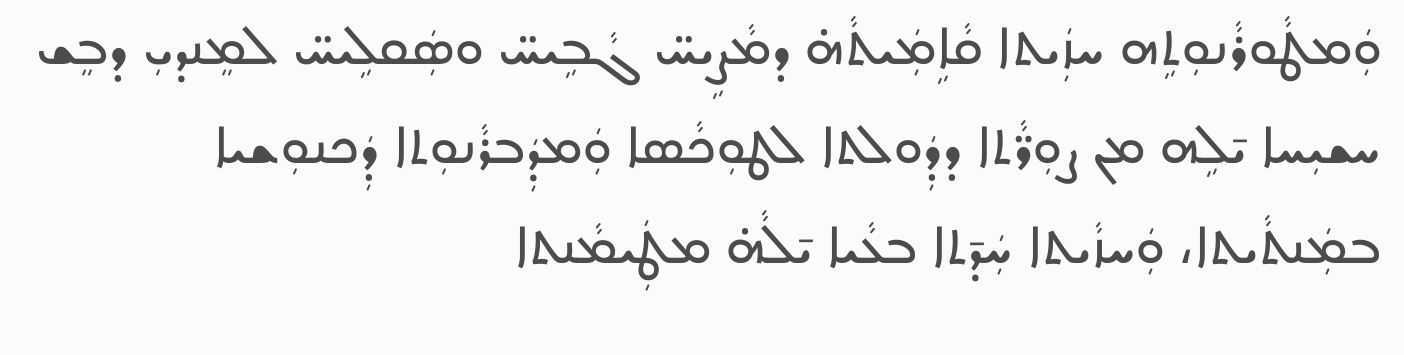ܘܲܡܛܵܘܪܵܢܘܼܬܹܗ ܚܙܲܝܬܐ ܩܵܐܹܡܲܝܬܵܗ̇ ܕܡܵܨܹܝܚ̈ ܓܵܒܹܝܚ̈ ܘܣܲܩܠܹܝܚ̈ ܠܡܸܢܕܝܼ ܕܒܸܫ ܚܫܝܼܚܐ ܝ̄ܠܹܗ ܡܢ ܨܘܼܪ̈ܵܬܐ ܕܕܲܘܠܬܐ ܠܛܘܼܟܵܣܐ ܘܲܡܕܲܒܪܵܢܘܼܬܐ ܕܲܟܢܘܼܫܝܐ ܒܡܲܢܬܵܝܬܐ، ܘܲܚܙܵܝܬܐ ܚܲܕ̄ܬܐ ܒܥܵܝܐ ܝ̄ܠܵܗ̇ ܡܛܲܝܡܵܢܬܐ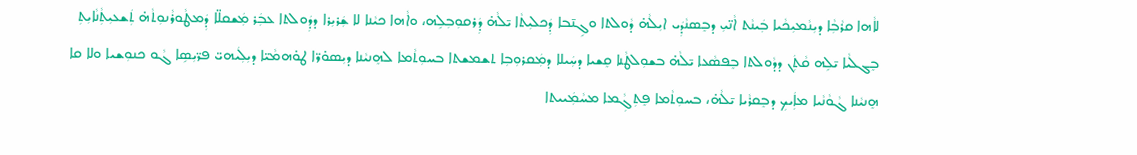ܠܐܵܗܐ ܩܪܵܒܼܵܐ ܕܝܼܢܵܡܝܼܟܵܝܐ ܒܲܝܢܵܬ ܐܵܢ̈ܝܼ ܕܒܸܣܢܵܕܲܝ ܐܝܼܠܵܗ̇ ܕܵܘܠܬܐ ܘܓܹܢ̄ܒܐ ܕܲܟܠܝܼܬܵܐ ܝ̄ܠܵܗ̇ ܕܲܪܩܘܼܒܼܠܹܗ، ܘܐܵܗܐ ܟܝܵܢܐ ܠܐ ܫܲܪܝܼܪܐ ܕܕܲܘܠܬܐ ܥܒܲܪ ܡܲܫܩܠ̈ܐ ܕܲܡܛܵܘܪܵܢܘܼܬܵܗ̇ ܬܲܫܥܝܼܬܼܵܢܵܐܝܼܬܼ ܒܸܓܠܵܝܐ ܝ̄ܠܹܗ ܩܵܬܲܢ ܕܕܵܘܠܬܐ ܒܸܦܣܵܥܐ ܝ̄ܠܵܗ̇ ܒܫܘܼܠܛܵܢܐ ܩܸܫܝܐ ܕܚܲܝܠܐ ܕܡܲܩܪܘܼܒܼܐ ܬܫܡܫܬܐ ܒܚܘܼܬܵܡܐ ܠܗܸܢܝܵܢܐ ܕܝܼܣܘ̇ܪ̈ܐ ܛܘ̇ܗܡܵܝ̈ܐ ܕܝܼܠܲܝܗܝ̈ ܦܪ̈ܝܼܣܹܐ ܓܵܘ ܟܢܘܼܫܝܐ ܘܠܐ ܩܐ ܗܸܢܝܵܢܐ ܓܵܘܵܢܵܝܐ ܡܐܲܝܟܼ ܕܒܸܩܪܵܝܐ ܝ̄ܠܵܗ̇، ܒܚܘܼܬܵܡܐ ܦܸܬܼܓܼܵܡܐ ܡܚܵܡܲܝܝܬܐ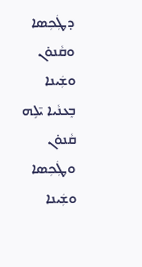ܕܛܲܟܼܣܐ ܘܩܵܢܘ̇ܢ ܘܫܲܝܢܐ ܒܸܥܢܵܝܐ ܝ̄ܠܹܗ ܩܵܢܘ̇ܢ ܘܛܲܟܼܣܐ ܘܫܲܝܢܐ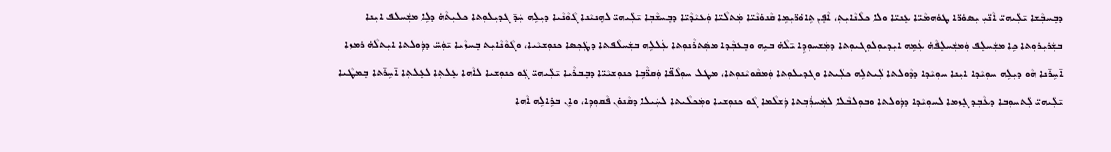ܕܒܸܚܒܼܵܫܐ ܝ̄ܠܲܝܗܝ̈ ܐܵܢ̈ܝܼ ܝܼܣܘ̇ܪ̈ܐ ܛܘ̇ܗܡܵܝ̈ܐ ܥܸܢܝ̈ܐ ܘܠܐ ܟܠܵܢܵܐܝܼܬܼ، ܐܵܦܸܢ ܬܹܐܘ̇ܪ̈ܝܼܡܹܐ ܩܵܢܘ̇ܢܵܝ̈ܐ ܡܲܬܠܵܝ̈ܐ ܘܲܥܝܵܕܵܝ̈ܐ ܕܒܸܚܫܵܒܼܐ ܝ̄ܠܲܝܗܝ̈ ܠܗܸܢܝܵܢܐ ܓܵܘܵܢܵܝܐ ܕܝܼܠܹܗ ܚܲܕ̄ ܓܕܝܼܠܘܼܬܐ ܟܠܝܼܬܵܗ̇ ܕܠܹܐ ܡܫܲܚܠܦ ܐܝܼܢܐ ܒܫܲܪܝܼܪܘܼܬܐ ܟܹܐ ܡܫܲܚܠܸܦ ܘܲܡܫܲܚܠܸܦܵܗ̇ ܥܲܡܹܗ ܐܝܼܕܝܘܼܠܘܼܓܝܘܼܬܐ ܕܡܲܫܚܘܼܕܹܐ ܝ̄ܠܵܗ̇ ܒܝܹܗ ܘܒܸܥܒܼܵܕܐ ܡܣܲܬܪܵܢܘܼܬܐ ܥܲܠܠܹܗ ܒܫܲܚܠܵܦܬܐ ܕܛܲܟܼܣܐ ܟܢܘܼܫܝܵܝܐ، ܘܓܵܘܵܢܵܐܝܼܬ ܒܸܚܙܵܝܐ ܝ̄ܘܲܚ̈ ܕܕܲܘܠܬܐ ܐܝܼܬܠܵܗ̇ ܪܡܙܐ ܐ̄ܚܹܪ̄ܢܐ ܗܵܘ ܕܝܼܠܹܗ ܚܘܼܝܵܕܐ ܐܝܼܢܐ ܚܘܼܝܵܕܐ ܕܕܵܘܠܬܐ ܠܲܝܬܠܹܗ ܟܠܲܝܬܐ ܘܓܕܝܠܘܼܬܐ ܘܲܡܩܵܘܝܵܢܘܼܬܐ، ܡܛܠ ܚܘܼܠܵܦ̈ܐ ܘܲܩܪ̈ܵܒܹܐ ܟܢܘܼܫܝܵܝ̈ܐ ܕܒܸܒܪܵܝܐ ܝ̄ܠܲܝܗܝ̈ ܓܲܘ ܟܢܘܼܫܝܐ ܠܐܵܗܐ ܥܸܠܬܼܐ ܠܥܸܠܬܼܐ ܐ̄ܚܹܪ̄ܬܐ ܒܸܡܛܵܝܐ ܝ̄ܠܲܝܗܝ̈ ܠܲܬܚܘܼܒܐ ܕܥܵܒܼܕ ܓܸܙܡܐ ܠܚܘܼܝܵܕܐ ܕܕܲܘܠܬܐ ܘܒܘܼܠܒܵܠܐ ܠܡܲܚܪܲܒܼܬܐ ܕܲܫܠܵܡܐ ܓܵܘ ܟܢܘܼܫܝܐ ܘܡܲܟܠܵܝܬܐ ܠܚܲܝܠܐ ܕܩܵܢܘ̇ܢ ܦܵܩܘܼܕܼܐ، ܘܐܸܢ ܒܪܹܐܠܹܗ ܐܵܗܐ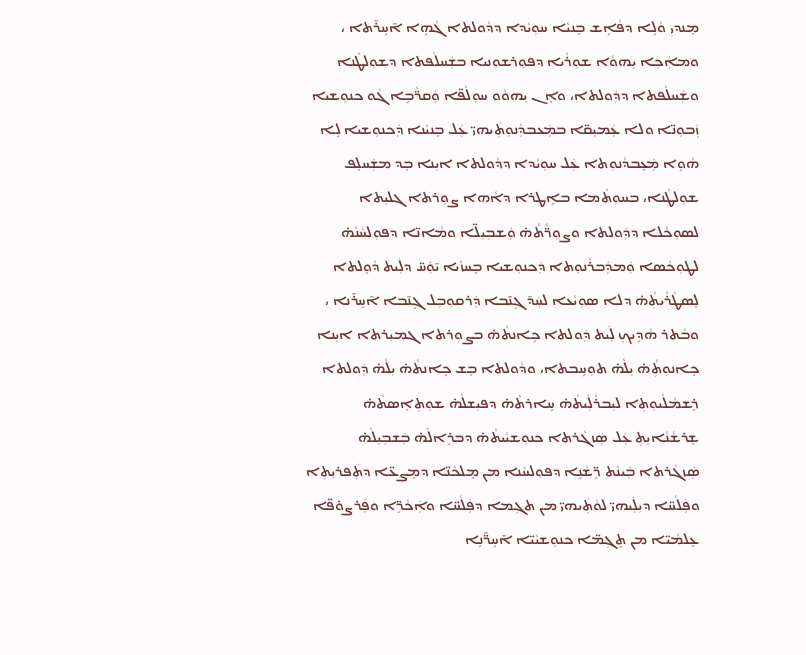ܡܸܢܕܝܼ ܘܵܠܹܐ ܕܦܵܐܹܫ ܒܸܢܝܵܐ ܚܘܼܝܵܕܐ ܕܕܵܘܠܬܐ ܓܵܗܹܐ ܐ̄ܚܹܪ̄ܬܐ ، ܘܡܐܲܟܼܐ ܝܼܗܘܵܐ ܫܘܼܪܵܝܐ ܕܦܘܼܪܫܘܼܢܝܐ ܒܫܲܚܠܵܦܬܐ ܕܫܘܼܠܛܵܢܐ ܘܫܲܚܠܵܦܬܐ ܕܕܲܘܠܬܐ، ܘܐܸܢ ܝܼܗܘܵܘ ܚܘܼܠܵܦ̈ܐ ܘܲܩܪ̈ܵܒܹܐ ܓܵܘ ܟܢܘܼܫܝܐ ܙܲܒܘܼܢ̈ܐ ܘܠܐ ܥܲܡܝܼܩ̈ܐ ܒܡܲܥܒܕܼܵܢܘܼܬܲܝܗܝ̈ ܥܲܠ ܒܸܢܝܵܢܐ ܕܲܟܢܘܼܫܝܐ ܠܹܐ ܗܵܘܹܐ ܡܲܥܸܒܕܵܢܘܼܬܐ ܥܲܠ ܚܘܼܝܵܕܐ ܕܕܵܘܠܬܐ ܐܝܼܢܐ ܒܸܕ ܡܫܲܚܠܸܦ ܫܘܼܠܛܵܢܐ، ܒܚܘܼܬܵܡܐ ܒܐܸܛܪܐ ܕܐܵܗܐ ܨܘܼܪܬܐ ܓܠܝܼܬܐ ܠܣܘܼܟܵܠܐ ܕܕܲܘܠܬܐ ܘܨܘܼܪ̈ܵܬܵܗ̇ ܘܲܫܒܼܝܼܠ̈ܐ ܘܡܵܐܢ̈ܐ ܕܦܘܼܠܚܵܢܵܗ̇ ܠܛܘܼܟܵܣܐ ܘܲܡܕܲܒܪܵܢܘܼܬܐ ܕܲܟܢܘܼܫܝܐ ܒܸܚܙܵܝܐ ܝ̄ܘܲܚ̈ ܕܠܲܝܬ ܕܵܘܸܠܬܐ ܠܸܣܛܵܪܵܝܬܼܵܗ̇ ܕܠܐ ܣܘܼܝܵܥܐ ܠܚܲܕ̄ ܓܹܢ̄ܒܐ ܕܲܪܩܘܼܒܼܠ ܓܹܢ̄ܒܐ ܐ̄ܚܹܪ̄ܢܐ ، ܘܒܵܬܪ ܗܵܕܹܝܟܼ ܠܲܝܬ ܕܲܘܠܬܐ ܟܹܐܢܬܵܗ̇ ܒܨܘܼܪܬܐ ܓܡܝܼܪܬܐ ܐܝܼܢܐ ܟܹܐܢܘܼܬܼܵܗ̇ ܝܼܠܵܗ̇ ܬܘܼܚܹܒܬܐ، ܘܕܵܘܠܬܐ ܒܸܫ ܟܹܐܢܬܵܗ̇ ܝܼܠܵܗ̇ ܕܲܘܠܬܐ ܪܸܫܡܵܠܵܝܘܼܬܼܐ ܠܝܼܒܪܵܠܲܝܬܵܗ̇ ܚܹܐܪܬܵܗ̇ ܕܦܝܼܫܠܵܗ̇ ܫܘܼܬܼܐܸܣܬܵܗ̇ ܫܸܪܫܵܢܵܐܝܼܬܼ ܥܲܠ ܣܲܙܓܵܪܬܐ ܟܢܘܼܫܝܵܝܬܵܗ̇ ܕܒܪܹܐܠܵܗ̇ ܒܲܫܒܼܝܼܠܵܗ̇ ܣܲܙܓܵܪܬܐ ܒܲܝܢܵܬ ܪܹ̈ܫܵܢܹܐ ܕܦܘܼܠܚܵܢܐ ܡܢ ܡܸܠܟܵܢ̈ܐ ܕܡܸܨܥ̈ܐ ܕܬܲܦܪܝܼܬܼܐ ܘܦܲܠܵܚ̈ܐ ܕܝܼܠܲܝܗܝ̈ ܠܘܵܬܲܝܗܝ̈ ܡܢ ܬܓܼܡܐ ܕܦܲܠܵܚ̈ܐ ܘܐܲܟܵܪܹ̈ܐ ܘܦܲܪܨܘ̇ܦ̈ܐ ܥܸܠܡܵܝ̈ܐ ܡܢ ܬܸܓܼܡ̈ܐ ܟܢܘܼܫܝܵܝ̈ܐ ܐ̄ܚܹܪ̈̄ܢܹܐ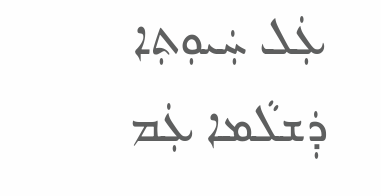ܥܲܠ ܚܲܝܘܼܬܼܐ ܕܲܫܠܵܡܐ ܥܲܡ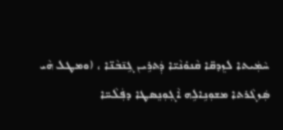ܚܵܡܲܝܬܐ ܠܙܸܕܩ̈ܐ ܩܵܢܘ̇ܢܵܝ̈ܐ ܕܲܬܪܹܝܢ ܓܹܢ̄ܒܵܢ̈ܐ ، (ܘܡܛܠ ܗܵܝ ܣܲܙܓܵܪܬܐ ܡܫܘܼܢܹܐܠܹܗ ܐܵܓܼܘܼܢܸܣܛܐ ܕܦܲܠܵܚ̈ܐ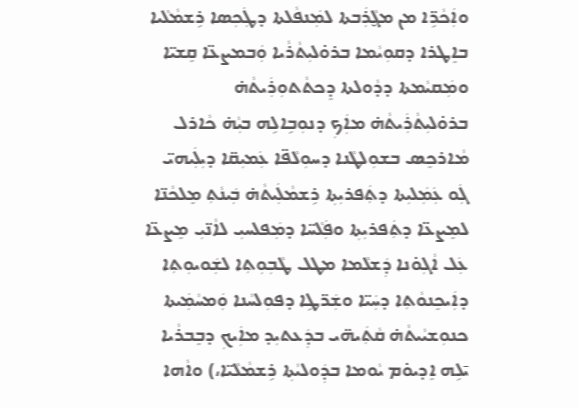ܘܐܲܟܵܪܹ̈ܐ ܡܢ ܡܓ̮ܵܪܲܒܬܐ ܠܡܲܢܦܵܠܬܐ ܕܛܲܟܼܣܐ ܪܹܫܡܵܠܵܝܐ ܒܐܸܛܪܐ ܕܩܘܼܝܵܡܐ ܒܪܘ̇ܠܝܼܬܵܪܵܝܐ ܘܲܒܡܨܥ̈ܐ ܩܸܫܝ̈ܐ ܘܡܲܩܝܵܡܬܐ ܕܕܵܘܠܬܐ ܕܸܟܬܵܬܘܼܪܲܝܬܵܗ̇ ܒܪܘ̇ܠܝܼܬܵܪܲܝܬܵܗ̇ ܡܐܲܟܼ ܕܢܘܼܒܹܐܠܹܗ ܒܝܼܵܗ̇ ܟܵܐܪܠ ܡܵܐܪܟܸܣ ܒܫܘܼܠܛܵܢܐ ܕܚܘܼܠܵܦ̈ܐ ܥܲܡܝܼܩ̈ܐ ܕܝܼܠܲܝܗܝ̈ ܓܲܘ ܥܲܡܲܠܝܼܬܐ ܕܬܲܦܪܝܼܬܼܐ ܪܹܫܡܵܠܲܝܬܵܗ̇ ܒܲܝܢܵܬܼ ܡܸܠܟܵܢ̈ܐ ܠܡܸܨܥ̈ܐ ܕܬܲܦܪܝܼܬܼܐ ܘܦܲܠܵܚ̈ܐ ܕܡܲܦܠܚܝܼ ܠܐܵܢ̈ܝܼ ܡܸܨܥ̈ܐ ܥܲܠ ܐܵܓܼܘ̇ܢܐ ܕܲܫܠܵܡܐ ܡܛܠ ܛܵܒܼܘܼܬܼܐ ܠܫܲܘܝܘܼܬܼܐ ܕܐܲܝܟܸܢܘܵܬܼܐ ܕܚܲܝ̈ܐ ܘܫܲܪ̈ܛܹܐ ܕܦܘܼܠܚܵܢܐ ܘܲܡܚܵܡܲܝܬܐ ܟܢܘܼܫܝܵܝܬܵܗ̇ ܩܵܬܲܝܗ̈ܝ ܒܕܲܥܬܝܼܕ ܡܐܲܝܟܼ ܕܒܸܒܪܵܝܐ ܝ̄ܠܹܗ ܐܸܕܝܘ̇ܡ ܝܵܘܡܐ ܒܕܲܘܠܝܵܬܼܐ ܪܹܫܡܵܠܵܝ̈ܐ،) ܘܐܵܗܐ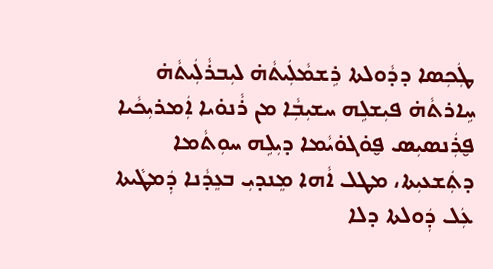ܛܲܟܼܣܐ ܕܕܵܘܠܬܐ ܪܹܫܡܵܠܲܝܬܵܗ̇ ܠܝܼܒܪܵܠܲܝܬܵܗ̇ ܚܹܐܪܬܵܗ̇ ܦܝܼܫܠܹܗ ܚܫܝܼܒܼܵܐ ܡܢ ܪܵܢܘ̇ܝܐ ܐܲܡܪܝܼܟܵܝܐ ܦ̮ܪܲܢܣܝܼܣ ܦ̮ܘ̇ܓܘ̇ܝܵܡܐ ܕܝܼܠܹܗ ܚܘܼܬܵܡܐ ܕܬܲܫܥܝܼܬܐ، ܡܛܠ ܐܵܗܐ ܡܸܢܕܝܼ ܒܥܸܕܵܢܐ ܕܲܡܛܵܝܬܐ ܥܲܠ ܕܲܘܠܬܐ ܕܠܐ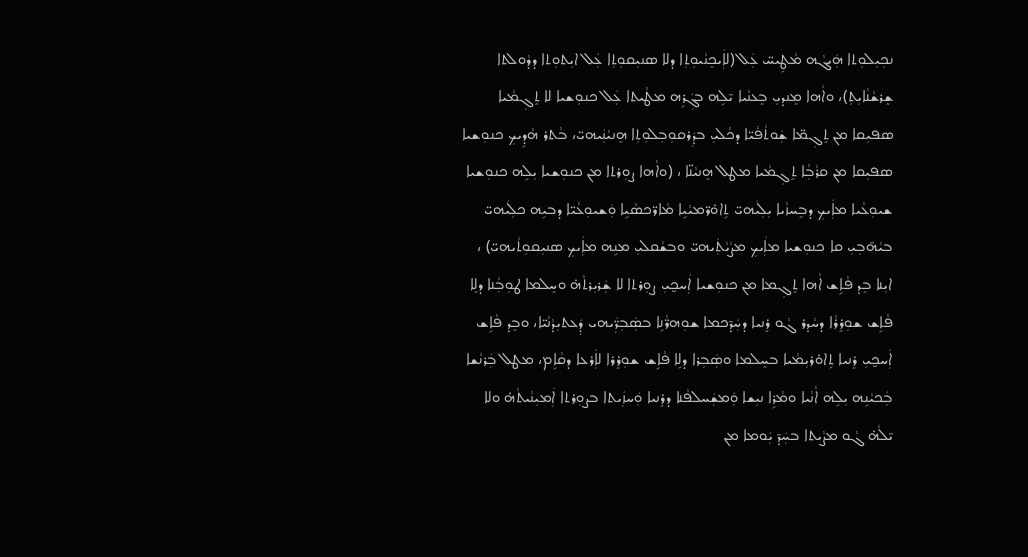ܢܟܼܝܼܠܘܼܬܐ ܗܲܝܓܵܗ ܡܵܛܹܝܚ̈ ܥܲܠ (ܠܐܲܝܟܸܢܵܝܘܼܬܼܐ ܕܠܐ ܣܢܝܼܩܘܼܬܼܐ ܥܲܠ ܐܝܼܬܘܼܬܐ ܕܕܵܘܠܬܐ ܫܸܪܫܵܢܵܐܝܼܬܼ)، ܘܐܵܗܐ ܡܸܢܕܝܼ ܒܸܥܢܵܝܐ ܝ̄ܠܹܗ ܒܓܲܪܹܗ ܡܛܵܝܬܐ ܥܲܠ ܟܢܘܼܫܝܐ ܠܐ ܬܸܓܼܡܵܝܐ ܣܦܝܼܩܐ ܡܢ ܬܸܓܼܡ̈ܐ ܫܲܘܬܵܦܵܝ̈ܐ ܕܟܵܠܝܼ ܒܕܲܪܩܘܼܒܼܠܘܼܬܼܐ ܗܸܢܝܵܢܲܝܗܝ̈، ܒܵܬܪ ܗܵܕܹܝܟܼ ܟܢܘܼܫܝܐ ܣܦܝܼܩܐ ܡܢ ܩܪܵܒܼܵܐ ܬܸܓܼܡܵܝܐ ܡܛܠ ܗܸܢܝܵܢ̈ܐ ، (ܘܐܵܗܐ ܨܘܼܪܬܐ ܡܢ ܟܢܘܼܫܝܐ ܝܼܠܹܗ ܟܢܘܼܫܝܐ ܫܝܘܼܥܵܝܐ ܡܐܲܝܟܼ ܕܒܸܚܙܵܝܐ ܝܼܠܲܝܗܝ̈ ܬܹܐܘ̇ܪ̈ܡܝܵܝܹܐ ܡܵܐܪ̈ܟܣܵܝܹܐ ܘܲܫܝܘܼܥܵܝ̈ܐ ܕܒܝܹܗ ܟܠܲܝܗܝ̈ ܒܝܵܗ̄ܒܼܝܼ ܩܐ ܟܢܘܼܫܝܐ ܡܐܲܝܟܼ ܡܨܵܝܵܬܲܝܗܝ̈ ܘܒܫܵܩܠܝܼ ܡܢܹܗ ܡܐܲܝܟܼ ܣܢܝܼܩܘܼܬܵܝܗܝ̈) ، ܐܝܼܢܐ ܒܸܕ ܦܵܐܹܫ ܐܵܗܐ ܬܸܓܼܡܐ ܡܢ ܟܢܘܼܫܝܐ ܐܲܚܟ̮ܝܼ ܨܘܼܪܬܐ ܠܐ ܫܲܪܝܼܪܬܵܗ̇ ܘܚܸܠܡܐ ܛܘܼܒܼܵܢܐ ܕܠܸܐ ܦܵܐܹܫ ܫܘܼܪܸܪܵܐ ܕܚܵܕܪ ܓܵܘ ܪܸܢܝܐ ܕܚܲܕ̄ܟܡܐ ܫܘܼܗܪ̈ܵܢܹܐ ܒܣܲܒܼܪ̈ܲܝܗܝ ܕܲܥܬܝܼܕܵܢܵܝ̈ܐ، ܘܒܸܕ ܦܵܐܹܫ ܐܲܚܟ̮ܝܼ ܪܸܢܝܐ ܬܹܐܘ̇ܪܝܼܡܵܝܐ ܒܚܸܠܡܐ ܘܣܲܒܼܪܐ ܕܠܹܐ ܦܵܐܹܫ ܫܘܼܪܸܪܐ ܠܐܲܪܥܐ ܕܩܵܐܹܡ، ܡܛܠ ܒܲܪܢܵܫܐ ܒܲܟܝܵܢܹܗ ܝܼܠܹܗ ܐܵܢܵܝܐ ܘܡܵܪܹܐ ܢܝܼܫܐ ܘܲܡܫܲܚܠܦܵܢܐ ܕܪܸܢܝܐ ܘܲܚܙܲܝܬܐ ܒܨܘܼܪܬܐ ܐܲܡܝܼܢܵܝܬܵܗ̇ ܘܠܐ ܝ̄ܠܵܗ̇ ܓܵܘ ܡܨܵܝܬܐ ܒܚܲܕ̄ ܝܲܘܡܐ ܡܢ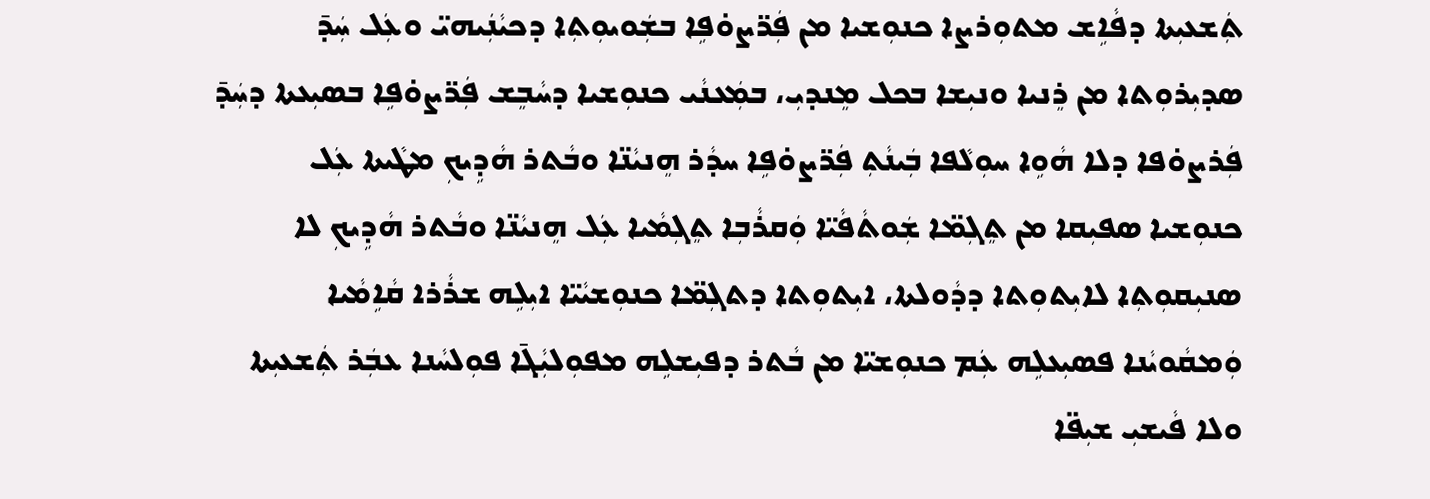ܬܲܫܥܝܼܬܐ ܕܦܵܐܹܫ ܡܬܘܼܪܨܐ ܟܢܘܼܫܝܐ ܡܢ ܦܲܪ̈ܨܘ̇ܦܹܐ ܒܫܲܘܝܘܼܬܼܐ ܕܟܝܵܢܲܝܗܝ̈ ܘܥܲܠ ܚܲܕ̄ ܣܕܝܼܪܘܼܬܐ ܡܢ ܪܸܢܝܐ ܘܢܝܼܫܐ ܒܟܠ ܡܸܢܕܝܼ، ܒܡܲܥܢܵܝ ܟܢܘܼܫܝܐ ܕܚܵܒܸܫ ܦܲܪ̈ܨܘ̇ܦܹܐ ܒܣܝܼܥܬܐ ܕܚܲܕ̄ ܦܲܪܨܘ̇ܦܐ ܕܠܐ ܗܵܘܹܐ ܚܘܼܠܵܦܐ ܒܲܝܢܵܬܼ ܦܲܪ̈ܨܘ̇ܦܹܐ ܚܕܵܪ ܗܸܢܝܵܢ̈ܐ ܘܒܵܬܪ ܗܵܕܹܝܟܼ ܡܛܵܝܬܐ ܥܲܠ ܟܢܘܼܫܝܐ ܣܦܝܼܩܐ ܡܢ ܬܸܓܼܡ̈ܐ ܫܲܘܬܵܦܵܝ̈ܐ ܘܲܩܪܵܒܼܐ ܬܸܓܼܡܵܝܐ ܥܲܠ ܗܸܢܝܵܢ̈ܐ ܘܒܵܬܪ ܗܵܕܹܝܟܼ ܠܐ ܣܢܝܼܩܘܼܬܼܐ ܠܐܝܼܬܘܼܬܐ ܕܕܵܘܠܬܐ، ܐܝܼܬܘܼܬܐ ܕܬܓܼܡ̈ܐ ܟܢܘܼܫܝܵܝ̈ܐ ܐܝܼܠܹܗ ܫܪܵܪܐ ܩܵܐܹܡܵܝܐ ܘܲܡܩܵܘܝܵܢܐ ܦܣܝܼܥܠܹܗ ܥܲܡ ܟܢܘܼܫܝ̈ܐ ܡܢ ܒܵܬܪ ܕܦܝܼܫܠܹܗ ܡܦܘܼܠܝܼܵܓ̄ܐ ܦܘܼܠܚܵܢܐ ܥܒܲܪ ܬܲܫܥܝܼܬܐ ܘܠܐ ܦܵܝܫܝܼ ܫܝܼܦ̈ܐ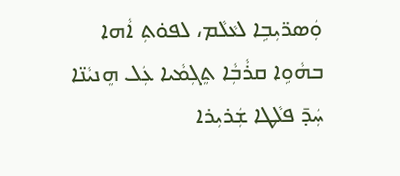ܘܲܣܪ̈ܝܼܒܹܐ ܠܥܵܠܵܡ، ܠܦܘ̇ܬܼ ܐܵܗܐ ܒܗܵܘܹܐ ܩܪܵܒܼܵܐ ܬܸܓܼܡܵܝܐ ܥܲܠ ܗܸܢܝܵܢ̈ܐ ܚܲܕ̄ ܦܠܵܛܐ ܫܲܪܝܼܪܐ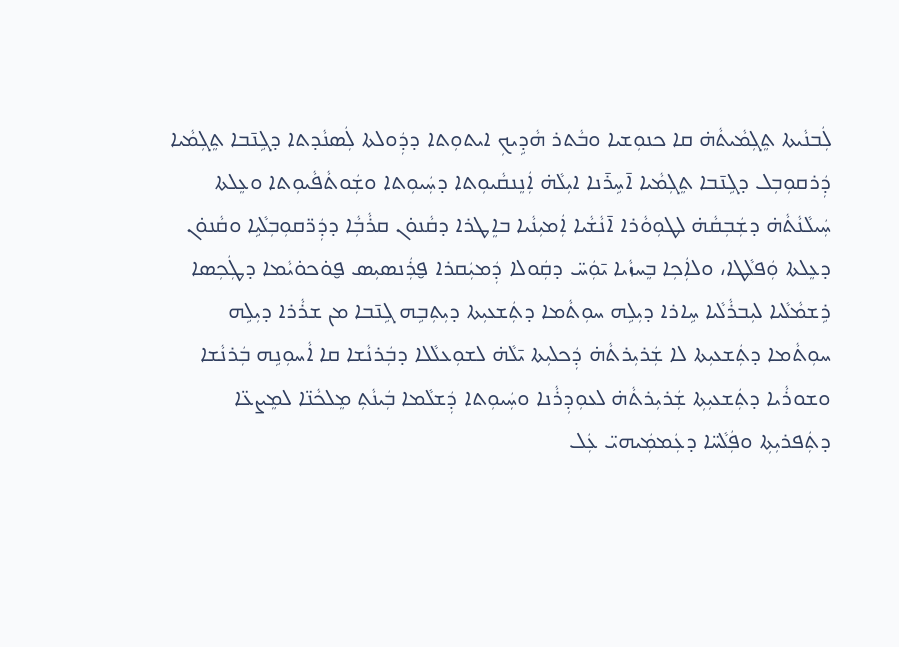ܠܲܒܢܵܝܬܐ ܬܸܓܼܡܵܝܬܵܗ̇ ܩܐ ܟܢܘܼܫܝܐ ܘܒܵܬܪ ܗܵܕܹܝܟܼ ܐܝܬܘܼܬܐ ܕܕܲܘܠܬܐ ܠܲܣܢܵܕܬܐ ܕܓܹܢ̄ܒܐ ܬܸܓܼܡܵܝܐ ܕܲܪܩܘܼܒܼܠ ܕܓܹܢ̄ܒܐ ܬܸܓܼܡܵܝܐ ܐ̄ܚܹܪ̄ܢܐ ܐܝܼܠܵܗ̇ ܐܲܢܸܢܩܵܝܘܼܬܐ ܕܚܲܝܘܼܬܐ ܘܫܲܘܬܵܦܵܝܘܼܬܐ ܘܥܸܠܬܐ ܚܲܝܠܵܢܵܬܵܗ̇ ܕܫܲܒܼܩܵܗ̇ ܠܛܘܼܘܵܪܐ ܐ̄ܢܵܫܵܝܐ ܐܲܡܝܼܢܵܝܐ ܒܐܸܛܪܐ ܕܩܵܢܘ̇ܢ ܩܪܵܒܼܵܐ ܕܕܲܪ̈ܩܘܼܒܼܠܵܝܹܐ ܘܩܵܢܘ̇ܢ ܕܥܸܠܬܐ ܘܲܦܠܵܛܐ، ܘܠܐܲܟܼܐ ܒܸܚܙܵܝܐ ܝ̄ܘܲܚ̈ ܕܩܲܘܠܐ ܕܲܡܝܲܩܪܐ ܦ̮ܪܲܢܣܝܼܣ ܦ̮ܘ̇ܟܘ̇ܝܵܡܐ ܕܛܲܟܼܣܐ ܪܹܫܡܵܠܵܝܐ ܠܝܼܒܪܵܠܵܝܐ ܚܹܐܪܐ ܕܝܼܠܹܗ ܚܘܼܬܵܡܐ ܕܬܲܫܥܝܼܬܐ ܕܝܼܬܼܒܹܗ ܓܹܢ̄ܒܐ ܡܢ ܫܪܵܪܐ ܕܝܼܠܹܗ ܚܘܼܬܵܡܐ ܕܬܲܫܥܝܼܬܐ ܠܐ ܫܲܪܝܼܪܬܵܗ̇ ܕܲܟܠܝܼܬܐ ܝ̄ܠܵܗ̇ ܠܫܘܼܥܠܵܠܐ ܕܒܲܪܢܵܫܐ ܩܐ ܐܵܚܘܼܢܹܗ ܒܲܪܢܵܫܐ ܘܫܘܪܵܝܐ ܕܬܲܫܥܝܼܬܼܐ ܫܲܪܝܼܪܬܵܗ̇ ܠܥܘܼܕܼܪܵܢܐ ܘܚܲܝܘܼܬܐ ܕܲܫܠܵܡܐ ܒܲܝܢܵܬܼ ܡܸܠܟܵܢ̈ܐ ܠܡܸܨܥ̈ܐ ܕܬܲܦܪܝܼܬܼܐ ܘܦܲܠܵܚ̈ܐ ܕܥܲܡܡܲܝܗܝ̈ ܥܲܠ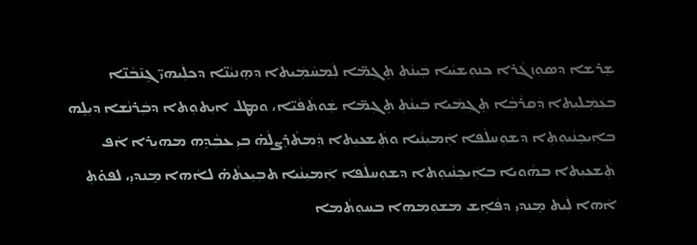ܫܸܪܫܐ ܕܣܘܼܙܓܵܪܐ ܟܢܘܼܫܝܵܝܐ ܒܲܝܢܵܬܼ ܬܸܓܼܡ̈ܐ ܠܲܡܚܵܡܲܝܬܐ ܕܗܸܢܝܵܢ̈ܐ ܕܟܠܲܝܗܝ̈ ܓܹܢ̄ܒܵܢ̈ܐ ܒܥܲܡܲܠܝܼܬܐ ܕܲܩܪܵܒܼܵܐ ܬܸܓܼܡܵܝܐ ܒܲܝܢܵܬܼ ܬܸܓܼܡ̈ܐ ܫܲܘܬܵܦܵܝ̈ܐ، ܘܡܛܠ ܐܝܼܬܘܼܬܐ ܕܒܲܪܢܵܫܐ ܕܝܼܠܹܗ ܒܐܲܝܟܸܢܵܝܘܼܬܼܐ ܕܫܘܼܚܠܵܦܐ ܐܲܡܝܼܢܵܝܐ ܘܬܲܫܥܝܼܬܐ ܕܲܡܬܵܪܸܨܠܵܗ̇ ܒܝܼ ܥܒܼܵܕܹܗ ܡܗܝܼܪܐ ܐܵܦ ܬܲܫܥܝܼܬܐ ܒܗܵܘܝܐ ܒܐܲܝܟܸܢܵܝܘܼܬܐ ܕܫܘܼܚܠܵܦܐ ܐܲܡܝܼܢܵܝܐ ܬܒܼܝܼܥܬܵܗ̇ ܠܐܵܗܐ ܡܸܢܕܝܼ، ܠܦܘ̇ܬܼ ܐܵܗܐ ܠܲܝܬ ܡܸܢܕܝܼ ܕܦܵܐܹܫ ܡܫܘܼܡܗܐ ܒܚܘܼܬܵܡܐ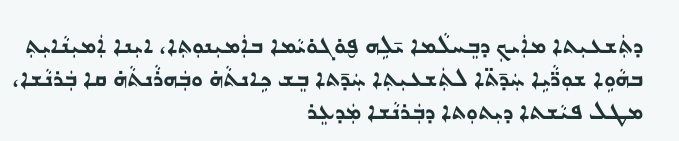ܕܬܲܫܥܝܼܬܐ ܡܐܲܝܟܼ ܕܒܸܚܠܵܡܐ ܝ̄ܠܹܗ ܦ̮ܘ̇ܓܘ̇ܝܵܡܐ ܒܐܲܡܝܼܢܘܼܬܼܐ، ܐܝܼܢܐ ܐܲܡܝܼܢܵܐܝܼܬܼ ܒܗܵܘܹܐ ܫܘܼܪ̈ܵܝܹܐ ܚܲܕ̄ܬ̈ܐ ܠܬܲܫܥܝܼܬܼܐ ܚܲܕ̄ܬܐ ܒܸܫ ܟܹܐܢܬܵܗ̇ ܘܒܲܗܪܵܢܬܵܗ̇ ܩܐ ܒܲܪܢܵܫܐ، ܡܛܠ ܦܝܵܫܬܐ ܕܝܼܬܘܼܬܐ ܕܒܲܪܢܵܫܐ ܡܲܕܥܸܪ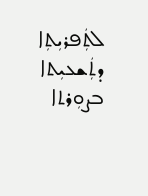ܠܬܲܦܪܝܼܬܼܐ ܕܬܲܫܥܝܼܬܐ ܒܨܘܼܪܬܐ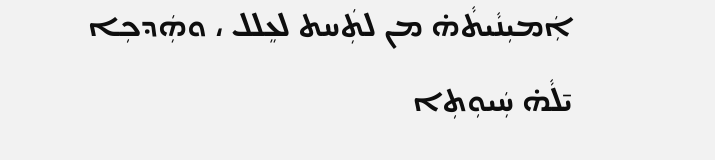ܐܲܡܝܼܢܵܝܬܵܗ̇ ܡܢ ܠܬܲܚܬ ܠܥܸܠܠ ، ܘܗܲܕܟܼܐ ܝ̄ܠܵܗ̇ ܚܲܝܘܼܬܼܐ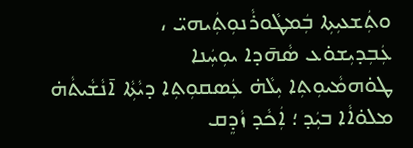ܘܬܲܫܥܝܼܬܼܐ ܒܲܡܛܵܘܪܵܢܘܼܬܲܝܗܝ̈ ،
ܥܲܒܼܕܝܼܫܘ̇ܥ ܣܵܗ̄ܕܐ ܝܘܼܚܲܢܐ
ܛܘ̇ܗܡܵܝܘܼܬܼܐ ܝܼܠܵܗ̇ ܥܲܣܩܘܼܬܼܐ ܕܝܵܬܼܵܐ ܐ̄ܢܵܫܵܝܬܵܗ̇
ܡܠܘ̇ܐܵܐ ܒܝܲܕ ؛ ܐܲܟܵܕ ܙܵܕܸܩ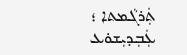ܬܲܪܓܵܡܬܐ ؛ ܥܲܒܼܕܝܼܫܘ̇ܥ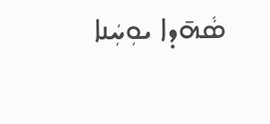ܣܵܗ̄ܕܐ ܝܘܼܚܲܢܐ